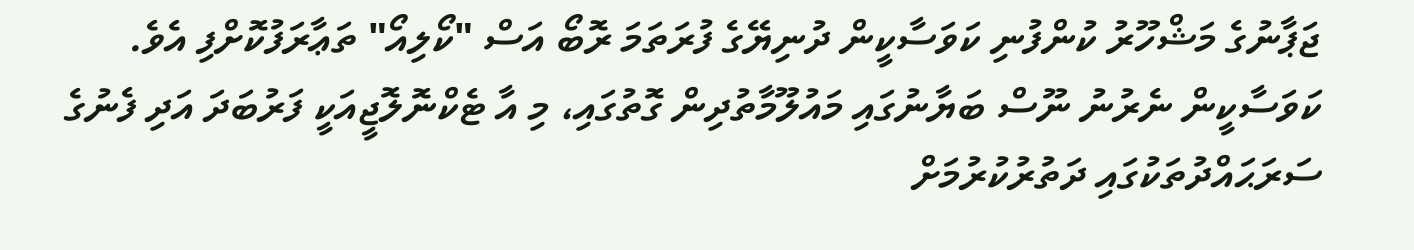ޖަޕާނުގެ މަޝްހޫރު ކުންފުނި ކަވަސާކީން ދުނިޔޭގެ ފުރަތަމަ ރޮބޯ އަސް "ކޯލިއޯ" ތަޢާރަފުކޮށްފި އެވެ.
ކަވަސާކީން ނެރުނު ނޫސް ބަޔާނުގައި މައުލޫމާތުދިން ގޮތުގައި، މި އާ ޓެކްނޮލޮޖީއަކީ ފަރުބަދަ އަދި ފެނުގެ ސަރަޙައްދުތަކުގައި ދަތުރުކުރުމަށް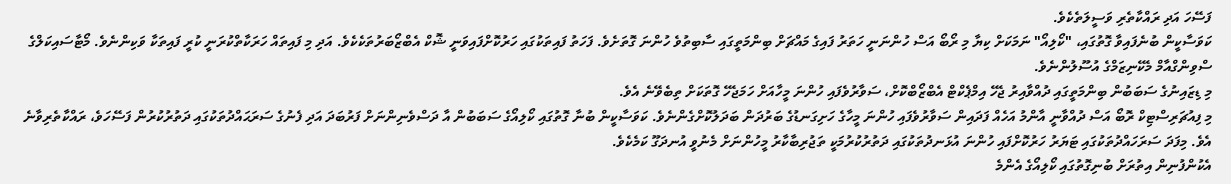ފަސޭހަ އަދި ރައްކާތެރި ވަސީލަތެކެވެ.
ކަވަސާކީން ބުނެފައިވާ ގޮތުގައި، "ކޯލިއޯ" ނަމަކަށް ކިޔާ މި ރޯބޯ އަސް ހުންނަނީ ހަތަރު ފައިގެ މައްޗަށް ބިންމަތީގައި ސާބިތުވެ ހުންނަ ގޮތަށެވެ. ފަހަތު ފައިތަކުގައި ހަރުކޮށްފައިވަނީ ޝޮކް އެބްޒޯބަރުތަކެކެވެ. އަދި މި ފައިތައް ހަރަކާތްކުރަނީ ކުރީ ފައިތަކާ ވަކިންނެވެ. މޯޓާސައިކަލްގެ ސްވިންގްއާމް މެކޭނިޒަމްގެ އުސޫލުންނެވެ.
މި ޑިޒައިނުގެ ސަބަބުން ބިންމަތީގައި ދުއްވާއިރު ޖެހޭ އިމްޕެކްޓް އެބްޒޯބްކޮށް، ސަވާރުވެފައި ހުންނަ މީހާއަށް ހަމަޖެހޭ ގޮތަކަށް ތިބެވޭނެ އެވެ.
މި ފިއުޗަރިސްޓިކް ރޮބޯ އަސް ދުއްވާނީ އާންމު އަހެއް ފަދައިން ސަވާރުވެފައި ހުންނަ މީހާގެ ހަށިގަނޑުގެ ބަރުދަން ބަދަލުކޮށްގެންނެވެ. ކަވަސާކީން ބުނާ ގޮތުގައި ކޯލިއޯގެ ސަބަބުން އާ ދަސްވެނިންނަށް ފަރުބަދަ އަދި ފެނުގެ ސަރަޙައްދުތަކުގައި ދަތުރުކުރުން ފަސޭހަވެ، ރައްކާތެރިވާނެ އެވެ. މިފަދަ ސަރަހައްދުތަކުގައި ޓަޔަރު ހަރުކޮށްފައި ހުންނަ އުޅަނދުތަކުގައި ދަތުރުކުރުމަކީ ތަޖުރިބާކާރު މީހުންނަށް މެނުވީ އުނދަގޫ ކަމެކެވެ.
އެކުންފުނިން އިތުރަށް ބުނިގޮތުގައި ކޯލިއޯގެ އެންމެ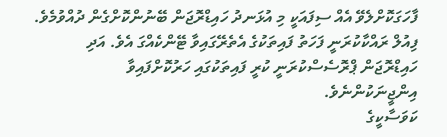ފާހަގަކޮށްލެވޭ އެއް ސިފައަކީ މި އުޅަނދު ހައިޑްރޮޖަން ބޭނުންކޮށްގެން ދުއްވުމެވެ. ފިއުލް ރައްކާކުރަނީ ފަހަތު ފައިތަކުގެ އެތެރޭގައިވާ ޓޭންކެއްގަ އެވެ. އަދި ހައިޑްރޮޖަން ޕްރޮސެސްކުރަނީ ކުރީ ފައިތަކުގައި ހަރުކޮށްފައިވާ އިންޖީނަކުންނެވެ.
ކަވަސާކީގެ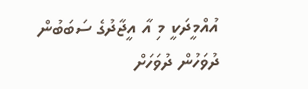އުއްމީދަކީ މި އާ އީޖާދުގެ ސަބަބުން ދުވަހުން ދުވަހަށް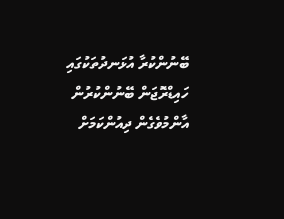ބޭނުންކުރާ އުޅަނދުތަކުގައި ހައިޑްރޮޖަން ބޭނުންކުރުން އާންމުވެގެން ދިއުންކަމަށް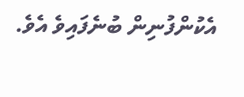އެކުންފުނިން ބުނެފައިވެ އެވެ.